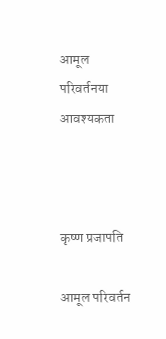आमूल परिवर्तनया आवश्यकता



कृष्ण प्रजापति

आमूल परिवर्तन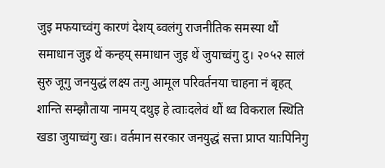जुइ मफयाच्वंगु कारणं देशय् ब्वलंगु राजनीतिक समस्या थौं समाधान जुइ थें कन्हय् समाधान जुइ थें जुयाच्वंगु दु। २०५२ सालं सुरु जूगु जनयुद्धं लक्ष्य तःगु आमूल परिवर्तनया चाहना नं बृहत् शान्ति सम्झौताया नामय् दथुइ हे त्वाःदलेवं थौं थ्व विकराल स्थिति खडा जुयाच्वंगु खः। वर्तमान सरकार जनयुद्धं सत्ता प्राप्त याःपिनिगु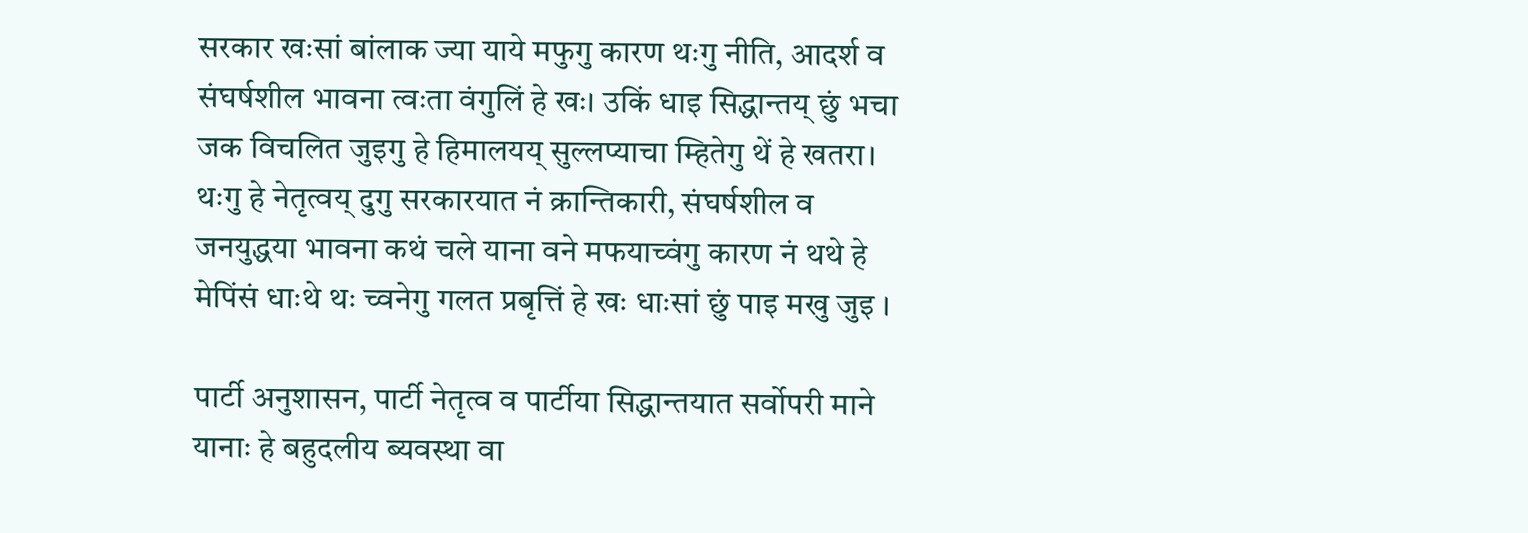सरकार खःसां बांलाक ज्या याये मफुगु कारण थःगु नीति, आदर्श व संघर्षशील भावना त्वःता वंगुलिं हे खः। उकिं धाइ सिद्धान्तय् छुं भचा जक विचलित जुइगु हे हिमालयय् सुल्लप्याचा म्हितेगु थें हे खतरा। थःगु हे नेतृत्वय् दुगु सरकारयात नं क्रान्तिकारी, संघर्षशील व जनयुद्धया भावना कथं चले याना वने मफयाच्वंगु कारण नं थथे हे मेपिंसं धाःथे थः च्वनेगु गलत प्रबृत्तिं हे खः धाःसां छुं पाइ मखु जुइ ।

पार्टी अनुशासन, पार्टी नेतृत्व व पार्टीया सिद्धान्तयात सर्वोपरी माने यानाः हे बहुदलीय ब्यवस्था वा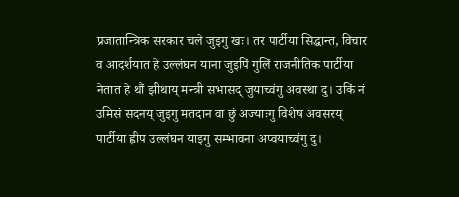प्रजातान्त्रिक सरकार चले जुइगु खः। तर पार्टीया सिद्धान्त, विचार व आदर्शयात हे उल्लंघन याना जुइपिं गुलिं राजनीतिक पार्टीया नेतात हे थौं झीथाय् मन्त्री सभासद् जुयाच्वंगु अवस्था दु। उकिं नं उमिसं सदनय् जुइगु मतदान वा छुं अज्याःगु विशेष अवसरय् पार्टीया ह्वीप उल्लंघन याइगु सम्भावना अप्वयाच्वंगु दु।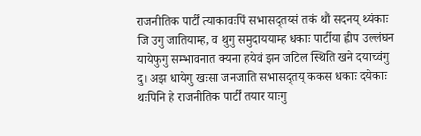राजनीतिक पार्टीं त्याकावःपिं सभासद्तय्सं तकं थौं सदनय् थ्यंकाः जि उगु जातियाम्ह, व थुगु समुदाययाम्ह धकाः पार्टीया ह्वीप उल्लंघन यायेफुगु सम्भावनात क्यना हयेवं झन जटिल स्थिति खने दयाच्वंगु दु। अझ धायेगु खःसा जनजाति सभासद्तय् ककस धकाः दयेकाः थःपिनि हे राजनीतिक पार्टीं तयार याःगु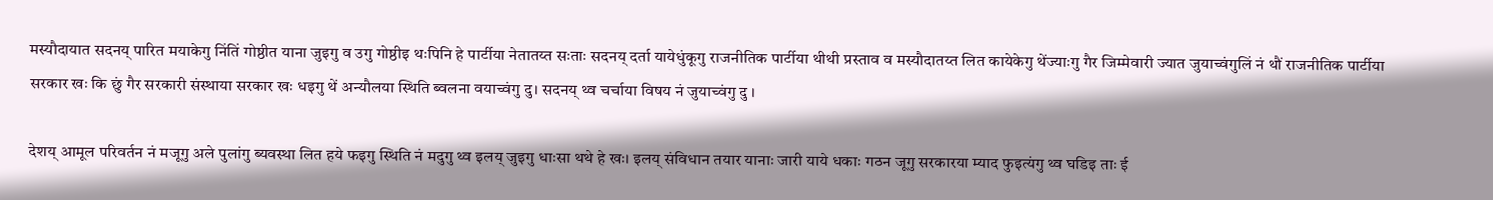मस्यौदायात सदनय् पारित मयाकेगु निंतिं गोष्ठीत याना जुइगु व उगु गोष्ठीइ थःपिनि हे पार्टीया नेतातय्त सःताः सदनय् दर्ता यायेधुंकूगु राजनीतिक पार्टीया थीथी प्रस्ताव व मस्यौदातय्त लित कायेकेगु थेंज्याःगु गैर जिम्मेवारी ज्यात जुयाच्वंगुलिं नं थौं राजनीतिक पार्टीया सरकार खः कि छुं गैर सरकारी संस्थाया सरकार खः धइगु थें अन्यौलया स्थिति ब्वलना वयाच्वंगु दु। सदनय् थ्व चर्चाया विषय नं जुयाच्वंगु दु ।

देशय् आमूल परिवर्तन नं मजूगु अले पुलांगु ब्यवस्था लित हये फइगु स्थिति नं मदुगु थ्व इलय् जुइगु धाःसा थथे हे खः। इलय् संविधान तयार यानाः जारी याये धकाः गठन जूगु सरकारया म्याद फुइत्यंगु थ्व घडिइ ताः ई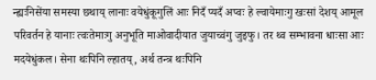न्ह्यःनिसेंया समस्या छथाय् लानाः वयेधुंकूगुलिं आः निदँ प्यदँ अप्वः हे ल्वायेमाःगु खःसां देशय् आमूल परिवर्तन हे यानाः त्वःतेमाःगु अनुभूति माओवादीयात जुयाच्वंगु जुइफु। तर थ्व सम्भावना धाःसा आः मदयेधुंकल। सेना थःपिनि ल्हातय्, अर्थ तन्त्र थःपिनि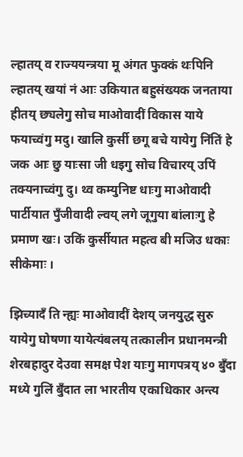ल्हातय् व राज्ययन्त्रया मू अंगत फुक्कं थःपिनि ल्हातय् खयां नं आः उकियात बहुसंख्यक जनताया हीतय् छ्यलेगु सोच माओवादीं विकास याये फयाच्वंगु मदु। खालि कुर्सी छगू बचे यायेगु निंतिं हे जक आः छु याःसा जी धइगु सोच विचारय् उपिं तक्यनाच्वंगु दु। थ्व कम्युनिष्ट धाःगु माओवादी पार्टीयात पुँजीवादी ल्वय् लगे जूगुया बांलाःगु हे प्रमाण खः। उकिं कुर्सीयात महत्व बी मजिउ धकाः सीकेमाः ।

झिच्यादँ ति न्ह्यः माओवादीं देशय् जनयुद्ध सुरु यायेगु घोषणा यायेत्यंबलय् तत्कालीन प्रधानमन्त्री शेरबहादुर देउवा समक्ष पेश याःगु मागपत्रय् ४० बुँदा मध्ये गुलिं बुँदात ला भारतीय एकाधिकार अन्त्य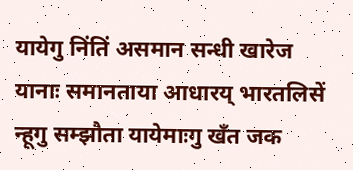यायेगु निंतिं असमान सन्धी खारेज यानाः समानताया आधारय् भारतलिसें न्हूगु सम्झौता यायेमाःगु खँत जक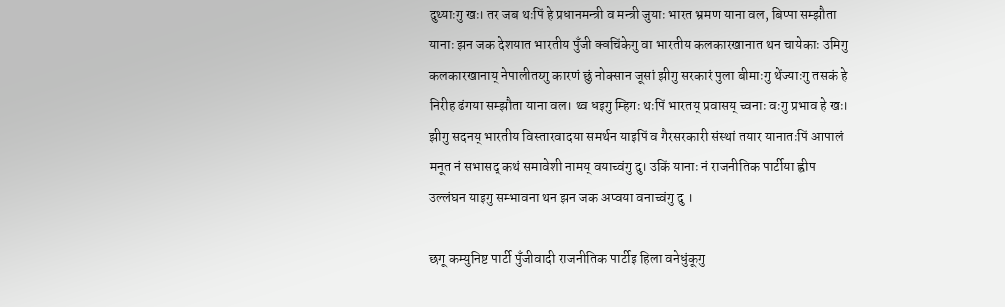दुथ्याःगु खः। तर जब थःपिं हे प्रधानमन्त्री व मन्त्री जुयाः भारत भ्रमण याना वल, बिप्पा सम्झौता यानाः झन जक देशयात भारतीय पुँजी क्वचिंकेगु वा भारतीय कलकारखानात थन चायेकाः उमिगु कलकारखानाय् नेपालीतय्गु कारणं छुं नोक्सान जूसां झीगु सरकारं पुला बीमाःगु थेंज्याःगु तसकं हे निरीह ढंगया सम्झौता याना वल। थ्व धइगु म्हिगः थःपिं भारतय् प्रवासय् च्वनाः वःगु प्रभाव हे खः। झीगु सदनय् भारतीय विस्तारवादया समर्थन याइपिं व गैरसरकारी संस्थां तयार यानातःपिं आपालं मनूत नं सभासद् कथं समावेशी नामय् वयाच्वंगु दु। उकिं यानाः नं राजनीतिक पार्टीया ह्वीप उल्लंघन याइगु सम्भावना थन झन जक अप्वया वनाच्वंगु दु ।

छगू कम्युनिष्ट पार्टी पुँजीवादी राजनीतिक पार्टीइ हिला वनेधुंकूगु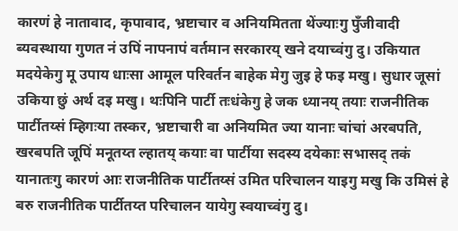कारणं हे नातावाद, कृपावाद, भ्रष्टाचार व अनियमितता थेंज्याःगु पुँजीवादी ब्यवस्थाया गुणत नं उपिं नापनापं वर्तमान सरकारय् खने दयाच्वंगु दु। उकियात मदयेकेगु मू उपाय धाःसा आमूल परिवर्तन बाहेक मेगु जुइ हे फइ मखु। सुधार जूसां उकिया छुं अर्थ दइ मखु। थःपिनि पार्टी तःधंकेगु हे जक ध्यानय् तयाः राजनीतिक पार्टीतय्सं म्हिगःया तस्कर, भ्रष्टाचारी वा अनियमित ज्या यानाः चांचां अरबपति, खरबपति जूपिं मनूतय्त ल्हातय् कयाः वा पार्टीया सदस्य दयेकाः सभासद् तकं यानातःगु कारणं आः राजनीतिक पार्टीतय्सं उमित परिचालन याइगु मखु कि उमिसं हे बरु राजनीतिक पार्टीतय्त परिचालन यायेगु स्वयाच्वंगु दु।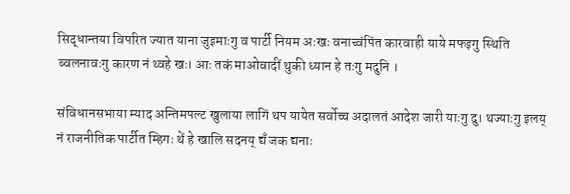सिद्धान्तया विपरित ज्यात याना जुइमाःगु व पार्टी नियम अःखः वनाच्वंपिंत कारवाही याये मफइगु स्थिति ब्वलनावःगु कारण नं थ्वहे खः। आः तकं माओवादीं थुकी ध्यान हे तःगु मदुनि ।

संविधानसभाया म्याद अन्तिमपल्ट खुलाया लागिं थप यायेत सर्वोच्च अदालतं आदेश जारी याःगु दु। थज्याःगु इलय् नं राजनीतिक पार्टीत म्हिगः थें हे खालि सदनय् द्यँ जक द्यनाः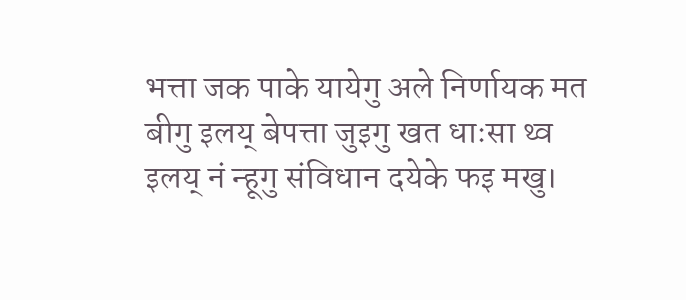भत्ता जक पाके यायेगु अले निर्णायक मत बीगु इलय् बेपत्ता जुइगु खत धाःसा थ्व इलय् नं न्हूगु संविधान दयेके फइ मखु।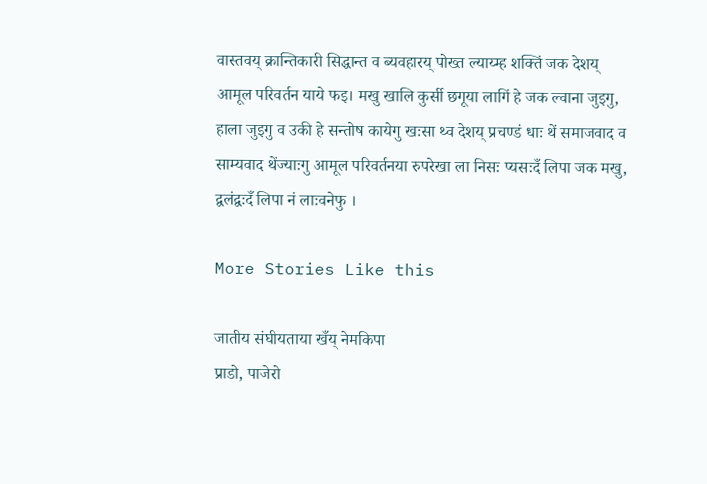वास्तवय् क्रान्तिकारी सिद्धान्त व ब्यवहारय् पोख्त ल्याय्म्ह शक्तिं जक देशय् आमूल परिवर्तन याये फइ। मखु खालि कुर्सी छगूया लागिं हे जक ल्वाना जुइगु, हाला जुइगु व उकी हे सन्तोष कायेगु खःसा थ्व देशय् प्रचण्डं धाः थें समाजवाद व साम्यवाद थेंज्याःगु आमूल परिवर्तनया रुपरेखा ला निसः प्यसःदँ लिपा जक मखु, द्वलंद्वःदँ लिपा नं लाःवनेफु ।

More Stories Like this

जातीय संघीयताया खँय् नेमकिपा
प्राडो, पाजेरो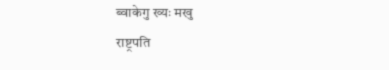ब्वाकेगु ख्यः मखु
राष्ट्रपति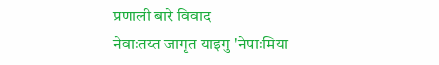प्रणाली बारे विवाद
नेवाःतय्त जागृत याइगु 'नेपाःमिया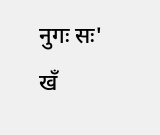नुगः सः'
खँ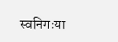स्वनिगःया